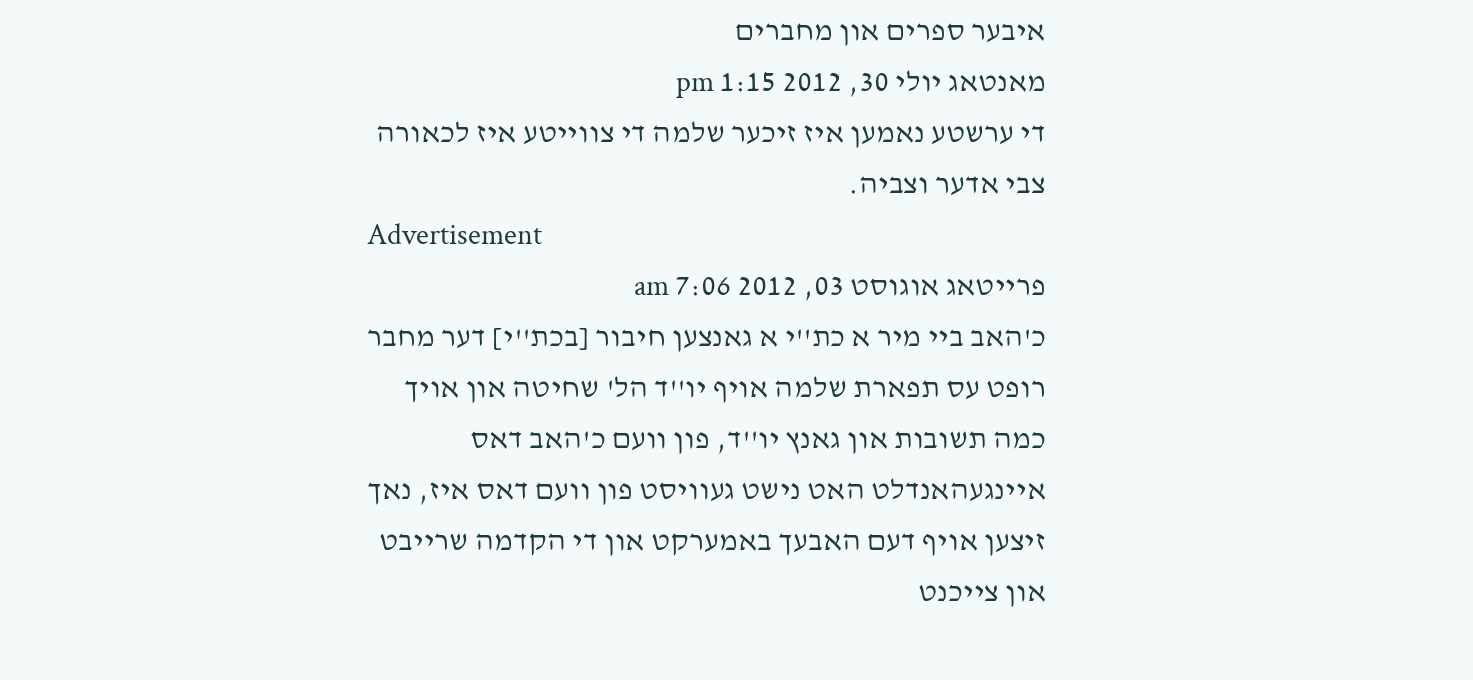איבער ספרים און מחברים
מאנטאג יולי 30, 2012 1:15 pm
די ערשטע נאמען איז זיכער שלמה די צווייטע איז לכאורה צבי אדער וצביה.
Advertisement
פרייטאג אוגוסט 03, 2012 7:06 am
כ'האב ביי מיר א כת''י א גאנצען חיבור [בכת''י] דער מחבר רופט עס תפארת שלמה אויף יו''ד הל' שחיטה און אויך כמה תשובות און גאנץ יו''ד, פון וועם כ'האב דאס איינגעהאנדלט האט נישט געוויסט פון וועם דאס איז, נאך זיצען אויף דעם האבעך באמערקט און די הקדמה שרייבט און צייכנט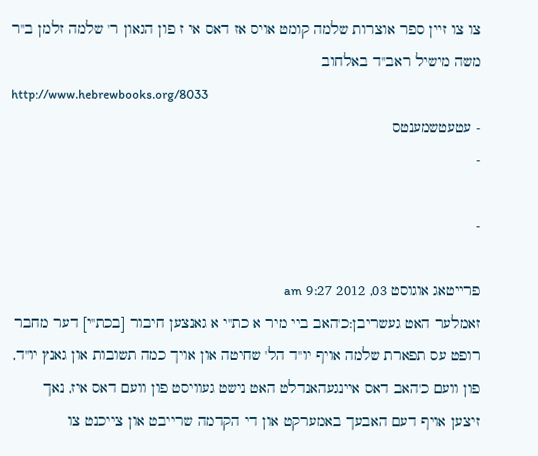צו צו זיין ספר אוצרות שלמה קומט אויס אז דאס אי ז פון הגאון ר' שלמה זלמן ב''ר משה מישיל ראב''ד באלחוב
http://www.hebrewbooks.org/8033
- עטעטשמענטס
-

-

פרייטאג אוגוסט 03, 2012 9:27 am
זאמלער האט געשריבן:כ'האב ביי מיר א כת''י א גאנצען חיבור [בכת''י] דער מחבר רופט עס תפארת שלמה אויף יו''ד הל' שחיטה און אויך כמה תשובות און גאנץ יו''ד, פון וועם כ'האב דאס איינגעהאנדלט האט נישט געוויסט פון וועם דאס איז, נאך זיצען אויף דעם האבעך באמערקט און די הקדמה שרייבט און צייכנט צו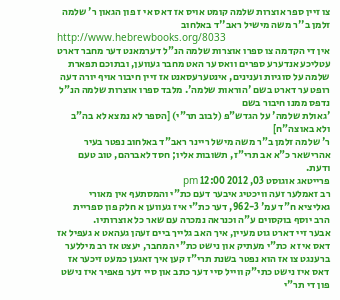צו זיין ספר אוצרות שלמה קומט אויס אז דאס אי ז פון הגאון ר' שלמה זלמן ב''ר משה מישיל ראב''ד באלחוב
http://www.hebrewbooks.org/8033
אין די הקדמה צו ספרו אוצרות שלמה הנ"ל דערמאנט דער מחבר דארט עטליכע אנדערע ספרים וואס ער האט מחבר געווען, ובתוכם תפארת שלמה על סוגיות וענינים, אינטערעסאנט אז זיין חיבור אויף יורה דעה רופט ער דארט בשם 'הוראות שלמה'. מלבד ספרו אוצרות שלמה הנ"ל נדפס ממנו חיבור בשם
'גאולת שלמה' על הגדש"פ (לבוב תר"י) [הספר לא נמצא לא בה"ב ולא באוצה"ח]
ר' שלמה זלמן ב"ר משה מישל ריינר ראב"ד באלחוב נפטר בעיר אהרישאר כ"א אב תרי"ז, תשובות אליו; חסד לאברהם, טוב טעם ודעת.
פרייטאג אוגוסט 03, 2012 12:00 pm
רב זאמלער זעה וויכטיג איבער דעם כת"י והמסתעף אין מאורי גאליציא ח"ד עמ' 962-3, דער כת"י איז געווען א חלק פון ספריית הרב יוסף בוקסוים ע"ה וכנראה נמכרה עם שאר כל אוצרותיו.
אבער זיי דארט גוט מעיין, איך האב גלייך ביים זעהן געהאט א געפיל אז דאס איז א כת"י מעתיק און נישט כת"י המחבר, יעצט אז רב מיללער ברענגט צו אז הוא נפטר בשנת תרי"ז קען איך זאגען כמעט זיכער אז דאס איז נישט כתי"ק ווייל סיי דער כתב און סיי דער פאפיר איז נישט פון די תר"י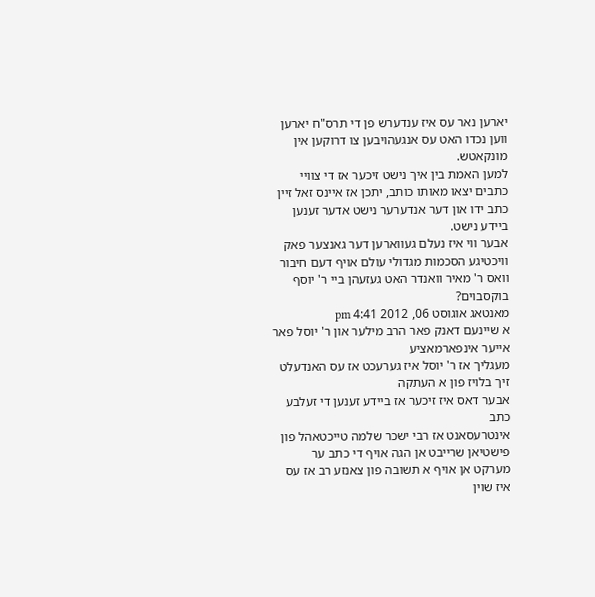יארען נאר עס איז ענדערש פן די תרס"ח יארען ווען נכדו האט עס אנגעהויבען צו דרוקען אין מונקאטש.
למען האמת בין איך נישט זיכער אז די צוויי כתבים יצאו מאותו כותב, יתכן אז איינס זאל זיין כתב ידו און דער אנדערער נישט אדער זענען ביידע נישט.
אבער ווי איז נעלם געווארען דער גאנצער פאק וויכטיגע הסכמות מגדולי עולם אויף דעם חיבור וואס ר' מאיר וואנדר האט געזעהן ביי ר' יוסף בוקסבוים?
מאנטאג אוגוסט 06, 2012 4:41 pm
א שיינעם דאנק פאר הרב מילער און ר' יוסל פאר אייער אינפארמאציע
מעגליך אז ר' יוסל איז גערעכט אז עס האנדעלט זיך בלויז פון א העתקה
אבער דאס איז זיכער אז ביידע זענען די זעלבע כתב
אינטרעסאנט אז רבי ישכר שלמה טייכטאהל פון פישטיאן שרייבט אן הגה אויף די כתב ער מערקט אן אויף א תשובה פון צאנזע רב אז עס איז שוין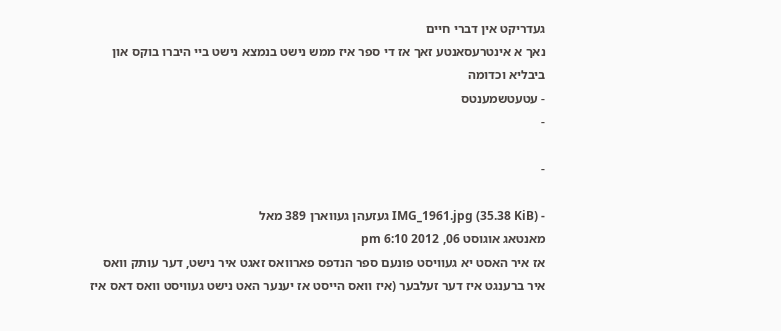געדריקט אין דברי חיים
נאך א אינטרעסאנטע זאך אז די ספר איז ממש נישט בנמצא נישט ביי היברו בוקס און ביבליא וכדומה
- עטעטשמענטס
-

-

- IMG_1961.jpg (35.38 KiB) געזעהן געווארן 389 מאל
מאנטאג אוגוסט 06, 2012 6:10 pm
אז איר האסט יא געוויסט פונעם ספר הנדפס פארוואס זאגט איר נישט, דער עותק וואס איר ברענגט איז דער זעלבער (איז וואס הייסט אז יענער האט נישט געוויסט וואס דאס איז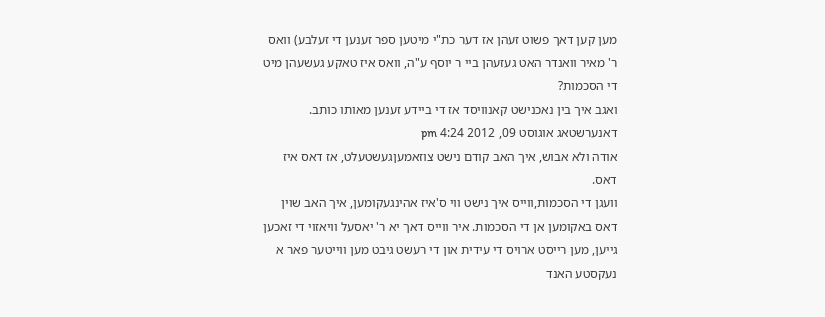מען קען דאך פשוט זעהן אז דער כת"י מיטען ספר זענען די זעלבע) וואס ר' מאיר וואנדר האט געזעהן ביי ר יוסף ע"ה, וואס איז טאקע געשעהן מיט די הסכמות?
ואגב איך בין נאכנישט קאנוויסד אז די ביידע זענען מאותו כותב.
דאנערשטאג אוגוסט 09, 2012 4:24 pm
אודה ולא אבוש, איך האב קודם נישט צוזאמעןגעשטעלט, אז דאס איז דאס.
וועגן די הסכמות,ווייס איך נישט ווי ס'איז אהינגעקומען, איך האב שוין דאס באקומען אן די הסכמות. איר ווייס דאך יא ר' יאסעל וויאזוי די זאכען גייען, מען רייסט ארויס די עידית און די רעשט גיבט מען ווייטער פאר א נעקסטע האנד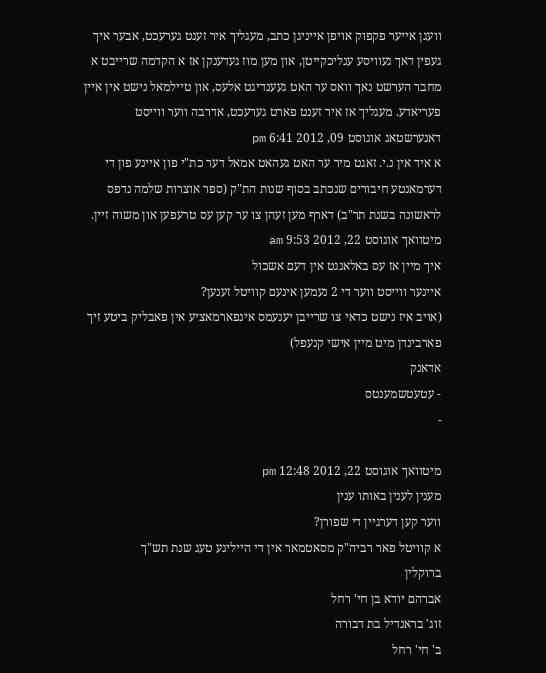וועגן אייער פקפוק אויפן אייניגן כתב, מעגליך איר זענט גערעכט, אבער איך געפין דאך געוויסע ענליכקייטן, און מען מוז געדענקן אז א הקדמה שרייבט א מחבר הערשט נאך וואס ער האט געענדיגט אלעס, און טיילמאל נישט אין איין פעריאדע. מעגליך אז איר זענט פארט גערעכט, אדרבה ווער ווייסט
דאנערשטאג אוגוסט 09, 2012 6:41 pm
א איד אין נ.י. זאגט מיר ער האט געהאט אמאל דער כת"י פון איינע פון די דערמאנטע חיבורים שנכתב בסוף שנות הת"ק (ספר אוצרות שלמה נדפס לראשונה בשנת תר"ב) דארף מען זעהן צו ער קען עס טרעפען און משוה זיין.
מיטוואך אוגוסט 22, 2012 9:53 am
איך מיין אז עס באלאנגט אין דעם אשכול
איינער ווייסט ווער די 2 נעמען אינעם קוויטל זענען?
(אויב איז נישט כדאי צו שרייבן יענעמס אינפארמאציע אין פאבליק ביטע זיך פארבינדן מיט מיין אישי קנעפל)
אדאנק
- עטעטשמענטס
-

מיטוואך אוגוסט 22, 2012 12:48 pm
מענין לענין באותו ענין
ווער קען דערגיין די שפורן?
א קוויטל פאר רביה"ק מסאטמאר אין די הייליגע טעג שנת תש"ך
ברוקלין
אברהם יודא בן חי' רחל
זוג' בראנדיל בת דבורה
ב' חי' רחל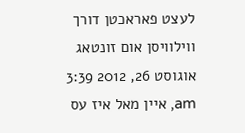לעצט פאראכטן דורך
ווילוויסן אום זונטאג אוגוסט 26, 2012 3:39 am, איין מאל איז עס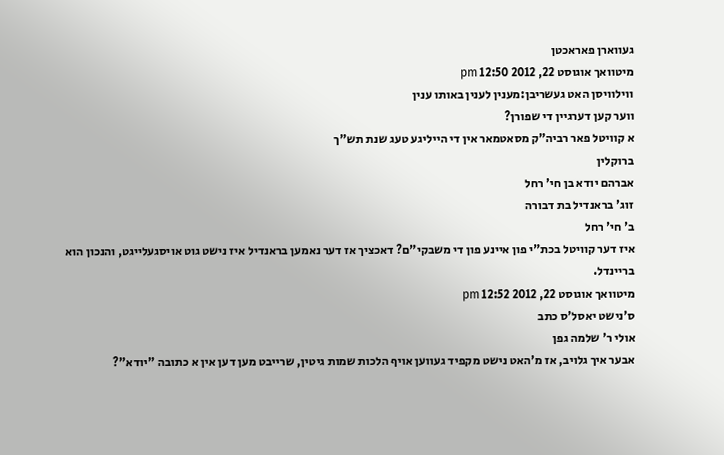געווארן פאראכטן
מיטוואך אוגוסט 22, 2012 12:50 pm
ווילוויסן האט געשריבן:מענין לענין באותו ענין
ווער קען דערגיין די שפורן?
א קוויטל פאר רביה"ק מסאטמאר אין די הייליגע טעג שנת תש"ך
ברוקלין
אברהם יודא בן חי' רחל
זוג' בראנדיל בת דבורה
ב' חי' רחל
איז דער קוויטל בכת"י פון איינע פון די משבקי"ם? דאכציך אז דער נאמען בראנדיל איז נישט גוט אויסגעלייגט, והנכון הוא בריינדל.
מיטוואך אוגוסט 22, 2012 12:52 pm
ס'נישט יאסל'ס כתב
אולי ר' שלמה גפן
אבער איך גלויב, אז מ'האט נישט מקפיד געווען אויף הלכות שמות גיטין, שרייבט מען דען אין א כתובה "יודא"?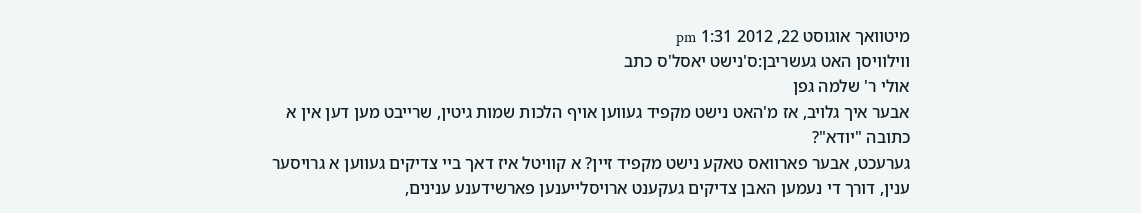מיטוואך אוגוסט 22, 2012 1:31 pm
ווילוויסן האט געשריבן:ס'נישט יאסל'ס כתב
אולי ר' שלמה גפן
אבער איך גלויב, אז מ'האט נישט מקפיד געווען אויף הלכות שמות גיטין, שרייבט מען דען אין א כתובה "יודא"?
גערעכט, אבער פארוואס טאקע נישט מקפיד זיין? א קוויטל איז דאך ביי צדיקים געווען א גרויסער ענין, דורך די נעמען האבן צדיקים געקענט ארויסלייענען פארשידענע ענינים,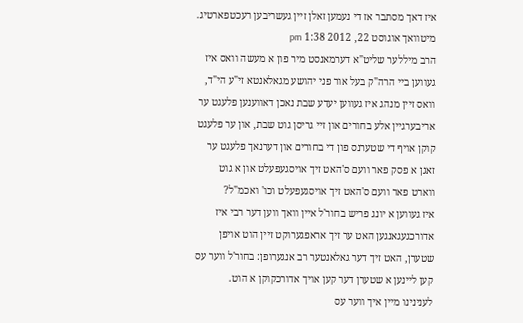איז דאך מסתבר אז די נעמען זאלן זיין געשריבען רעכטפארטיג.
מיטוואך אוגוסט 22, 2012 1:38 pm
הרב מיללער שליט"א דערמאנסט מיר פון א מעשה וואס איז געווען ביי הרה"ק בעל אור פני יהושע מגאלאנטא זי"ע הי"ד, וואס זיין מנהג איז געווען יעדע שבת נאכן דאווענען פלעגט ער אריבערגיין אלע בחורים און זיי גריסן גוט שבת, און ער פלעגט קוקן אויף די שטערנס פון די בחורים און דערנאך פלעגט ער זאגן א פסק פאר וועם ס'האט זיך אויסגעפעלט און א גוט ווארט פאר וועם ס'האט זיך אויסגעפעלט וכו' ואכמ"ל?
איז געווען א יונג פריש בחור'ל איין וואך ווען דער רבי איז אדורכגעגאנגען האט ער זיך אראפגערוקט זיין הוט אויפן שטערן, האט זיך דער גאלאנטער רב אנגערופן: בחור'ל ווער עס קען ליינען א שטערן דער קען אויך אדורכקוקן א הוט.
לענינינו מיין איך ווער עס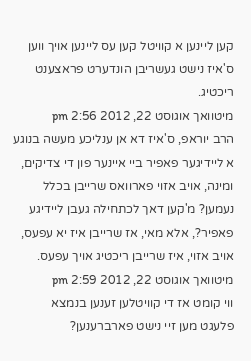קען ליינען א קוויטל קען עס ליינען אויך ווען ס'איז נישט געשריבן הונדערט פראצענט ריכטיג.
מיטוואך אוגוסט 22, 2012 2:56 pm
הרב יוראפ, ס'איז דא אן ענליכע מעשה בנוגע א ליידיגער פאפיר ביי איינער פון די צדיקים, ומינה, אויב אזוי פארוואס שרייבן בכלל נעמען? מ'קען דאך לכתחילה געבן ליידיגע פאפיר?, אלא מאי, אז שרייבן איז יא עפעס, אויב אזוי, איז שרייבן ריכטיג אויך עפעס.
מיטוואך אוגוסט 22, 2012 2:59 pm
ווי קומט אז די קוויטלען זענען בנמצא
פלעגט מען זיי נישט פארברענען?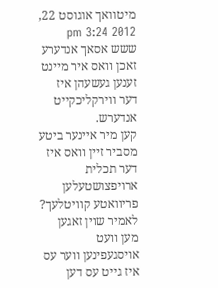מיטוואך אוגוסט 22, 2012 3:24 pm
ששש אסאך אנדערע זאכן וואס איר מיינט זענען געשעהן איז דער ווירקליכקייט אנדערש.
קען מיר איינער ביטע מסביר זיין וואס איז דער תכלית ארויפצושטעלען פריוואטע קוויטלעך? לאמיר שוין זאגען מען וועט אויסגעפינען ווער עס איז גייט עס דען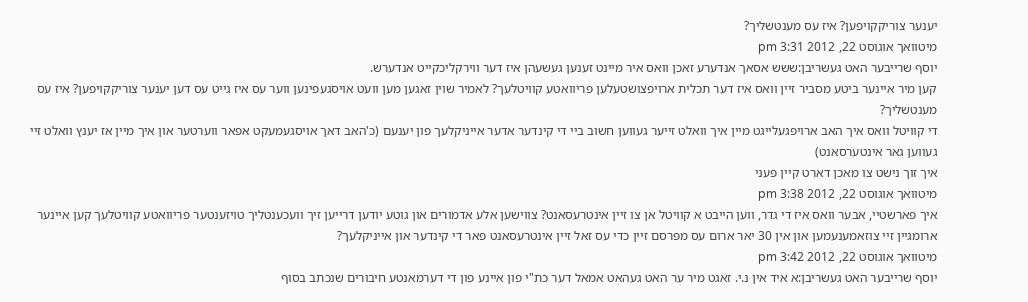יענער צוריקקויפען? איז עס מענטשליך?
מיטוואך אוגוסט 22, 2012 3:31 pm
יוסף שרייבער האט געשריבן:ששש אסאך אנדערע זאכן וואס איר מיינט זענען געשעהן איז דער ווירקליכקייט אנדערש.
קען מיר איינער ביטע מסביר זיין וואס איז דער תכלית ארויפצושטעלען פריוואטע קוויטלעך? לאמיר שוין זאגען מען וועט אויסגעפינען ווער עס איז גייט עס דען יענער צוריקקויפען? איז עס מענטשליך?
די קוויטל וואס איך האב ארויפגעלייגט מיין איך וואלט זייער געווען חשוב ביי די קינדער אדער אייניקלעך פון יענעם (כ'האב דאך אויסגעמעקט אפאר ווערטער און איך מיין אז יענץ וואלט זיי געווען גאר אינטערסאנט)
איך זוך נישט צו מאכן דארט קיין פעני
מיטוואך אוגוסט 22, 2012 3:38 pm
איך פארשטיי, אבער וואס איז די גדר, ווען הייבט א קוויטל אן צו זיין אינטרעסאנט? צווישען אלע אדמורים און גוטע יודען דרייען זיך וועכענטליך טויזענטער פריוואטע קוויטלעך קען איינער ארומגיין זיי צוזאמענעמען און אין 30 יאר ארום עס מפרסם זיין כדי עס זאל זיין אינטרעסאנט פאר די קינדער און אייניקלעך?
מיטוואך אוגוסט 22, 2012 3:42 pm
יוסף שרייבער האט געשריבן:א איד אין נ.י. זאגט מיר ער האט געהאט אמאל דער כת"י פון איינע פון די דערמאנטע חיבורים שנכתב בסוף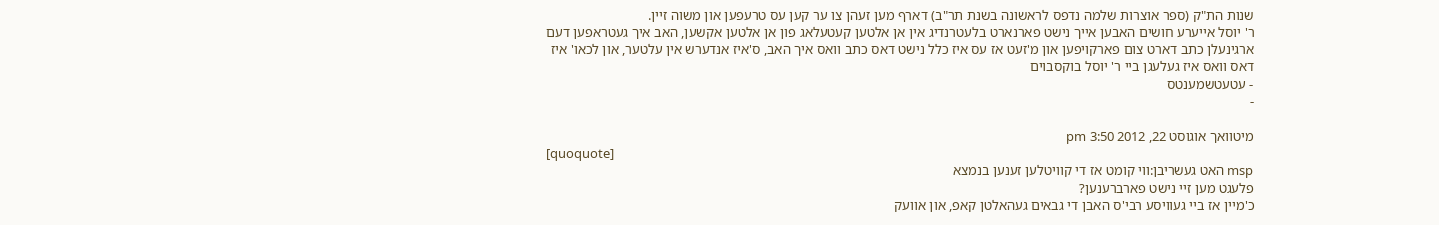שנות הת"ק (ספר אוצרות שלמה נדפס לראשונה בשנת תר"ב) דארף מען זעהן צו ער קען עס טרעפען און משוה זיין.
ר' יוסל אייערע חושים האבען אייך נישט פארנארט בלעטרנדיג אין אן אלטען קעטעלאג פון אן אלטען אקשען, האב איך געטראפען דעם ארגינעלן כתב דארט צום פארקויפען און מ'זעט אז עס איז כלל נישט דאס כתב וואס איך האב, ס'איז אנדערש אין עלטער, און לכאו' איז דאס וואס איז געלעגן ביי ר' יוסל בוקסבוים
- עטעטשמענטס
-

מיטוואך אוגוסט 22, 2012 3:50 pm
[quoquote]
msp האט געשריבן:ווי קומט אז די קוויטלען זענען בנמצא
פלעגט מען זיי נישט פארברענען?
כ'מיין אז ביי געוויסע רבי'ס האבן די גבאים געהאלטן קאפ, און אוועק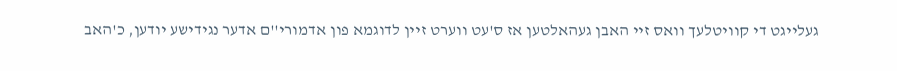געלייגט די קוויטלעך וואס זיי האבן געהאלטען אז ס'עט ווערט זיין לדוגמא פון אדמורי''ם אדער נגידישע יודען, כ'האב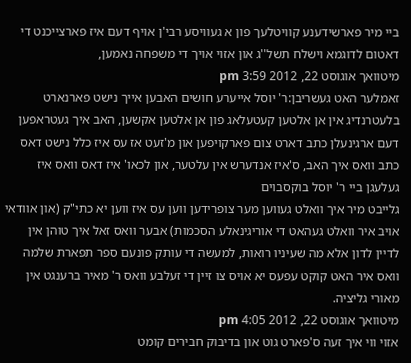ביי מיר פארשידענע קוויטלעך פון א געוויסע רבי'ן אויף דעם איז פארצייכנט די דאטום לדוגמא וישלח תשל''ג און אזוי אויך די משפחה נאמען,
מיטוואך אוגוסט 22, 2012 3:59 pm
זאמלער האט געשריבן:ר' יוסל אייערע חושים האבען אייך נישט פארנארט בלעטרנדיג אין אן אלטען קעטעלאג פון אן אלטען אקשען, האב איך געטראפען דעם ארגינעלן כתב דארט צום פארקויפען און מ'זעט אז עס איז כלל נישט דאס כתב וואס איך האב, ס'איז אנדערש אין עלטער, און לכאו' איז דאס וואס איז געלעגן ביי ר' יוסל בוקסבוים
גלייבט מיר איך וואלט געווען מער צופרידען ווען עס איז ווען יא כתי"ק (און אוודאי אויב איר וואלט געהאט די אוריגינאלע הסכמות) אבער וואס זאל איך טוהן אין לדיין לדון אלא מה שעיניו רואות, למעשה די עותק פונעם ספר תפארת שלמה וואס איר האט קוקט עפעס יא אויס צו זיין די זעלבע וואס ר' מאיר ברענגט אין מאורי גליציה.
מיטוואך אוגוסט 22, 2012 4:05 pm
אזוי ווי איך זעה ס'פארט גוט און בדיבוק חבירים קומט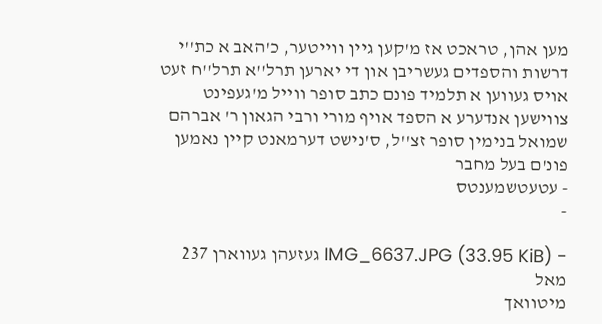מען אהן, טראכט אז מ'קען גיין ווייטער, כ'האב א כת''י דרשות והספדים געשריבן און די יארען תרל''א תרל''ח זעט אויס געווען א תלמיד פונם כתב סופר ווייל מ'געפינט צווישען אנדערע א הספד אויף מורי ורבי הגאון ר' אברהם שמואל בנימין סופר זצ''ל, ס'נישט דערמאנט קיין נאמען פונ'ם בעל מחבר
- עטעטשמענטס
-

- IMG_6637.JPG (33.95 KiB) געזעהן געווארן 237 מאל
מיטוואך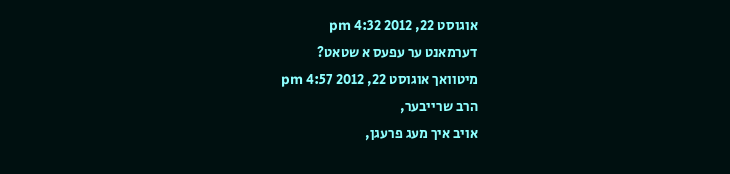אוגוסט 22, 2012 4:32 pm
דערמאנט ער עפעס א שטאט?
מיטוואך אוגוסט 22, 2012 4:57 pm
הרב שרייבער,
אויב איך מעג פרעגן,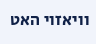וויאזוי האט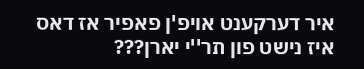איר דערקענט אויפ'ן פאפיר אז דאס איז נישט פון תר''י יארן???